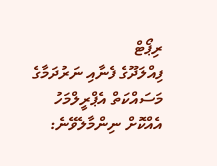ރިޕޯޓް
ފިއްލަދޫގެ ފެނާއި ނަރުދަމާގެ މަސައްކަތް އެޕްރީލްމަހު އެއްކޮށް ނިންމާލެވޭނެ: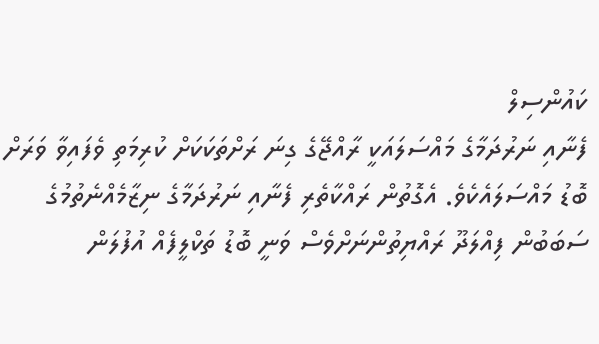ކައުންސިލް
ފެނާއި ނަރުދަމާގެ މައްސަލައަކީ ރާއްޖޭގެ ގިނަ ރަށްތަކަކަށް ކުރިމަތި ވެފައިވާ ވަރަށް ބޮޑު މައްސަލައެކެވެ. އެގޮތުން ރައްކާތެރި ފެނާއި ނަރުދަމާގެ ނިޒާމެއްނެތުމުގެ ސަބަބުން ފިއްލަދޫ ރައްޔިތުންނަށްވެސް ވަނީ ބޮޑު ތަކްލީފެއް އުފުލަން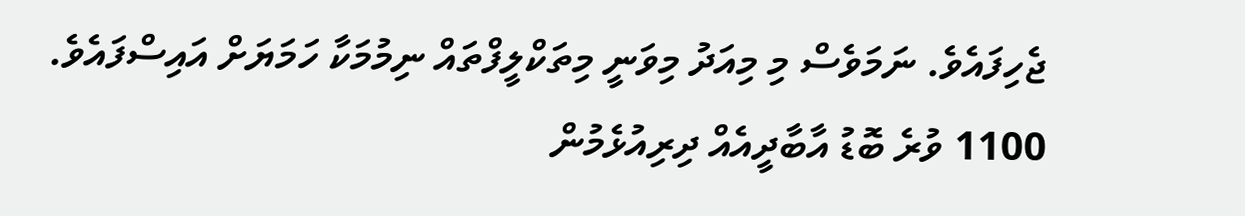ޖެހިފައެވެ. ނަމަވެސް މި މިއަދު މިވަނީ މިތަކްލީފްތައް ނިމުމަކާ ހަމަޔަށް އައިސްފައެވެ.
1100 ވުރެ ބޮޑު އާބާދީއެއް ދިރިއުޅެމުން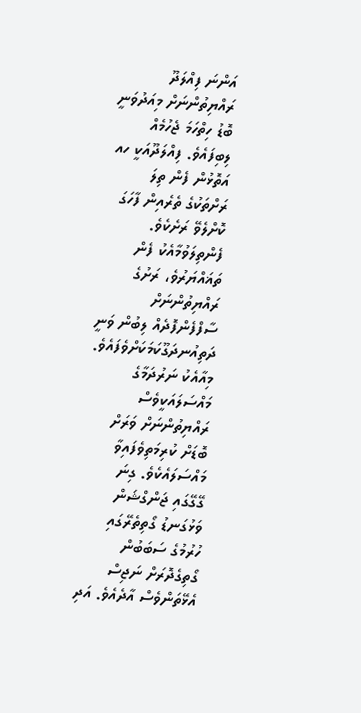އަންނަ ފިއްލަދޫ ރައްޔިތުންނަށް މިއަދުވަނީ ބޮޑު ހިތްހަމަ ޖެހުމެއް ލިބިފައެވެ. ފިއްލަދޫއަކީ ހއ އަތޮޅުން ފެން ތިލަ ރަށްތަކުގެ ތެރެއިން ފާހަގަ ކޮށްލެވޭ ރަށެކެވެ. ފެންތިލަވުމާއެކު ފެން ތަޣައްޔަރުވެ، ރަށުގެ ރައްޔިތުންނަށް ސާފްފެންފޮދެއް ލިބުން ވަނީ ދަތިއުނދަގޫކަމަކަށްވެފައެވެ. މިއާއެކު ނަރުދަމާގެ މައްސަލައަކީވެސް ރައްޔިތުންނަށް ވަރަށް ބޮޑަށް ކުރިމަތިވެފައިވާ މައްސަލައެކެވެ. ގިނަ ގޭގޭގައި ޖަންގްޝަން ވަޅުގަނޑު ގޯތިތެރޭގައި ހުރުމުގެ ސަބަބުން ގޯތިގެދޮރަށް ނަޖިސް އެޅޭތަންވެސް އާދެއެވެ. އަދި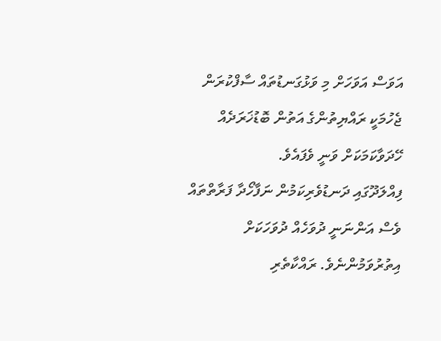އަވަސް އަވަހަށް މި ވަޅުގަނޑުތައް ސާފްކުރަން ޖެހުމަކީ ރައްޔިތުންގެ އަތުން ބޮޑުޚަރަދެއް ހޭދަވާކަމަކަށް ވަނީ ވެފައެވެ.
ފިއްލަދޫގައި ދަނޑުވެރިކަމުން ނަފާހޯދާ ފަރާތްތައް ވެސް އަންނަނީ ދުވަހެއް ދުވަހަކަށް އިތުރުވަމުންނެވެ. ރައްކާތެރި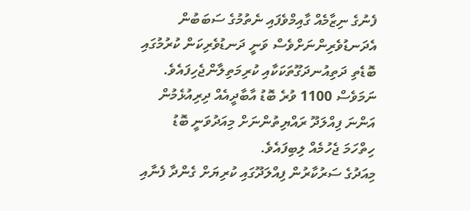ފެނުގެ ނިޒާމެއް ގާއިމްވެފައި ނެތުމުގެ ސަބަބުން އެދަނޑުވެރިންނަށްވެސް ވަނީ ދަނޑުވެރިކަން ކުރުމުގައި ބޮޑެތި ދަތިއުނދަގޫތަކަކާއި ކުރިމަތިލާންޖެހިފައެވެ.
ނަމަވެސް 1100 ވުރެ ބޮޑު އާބާދީއެއް ދިރިއުޅެމުން އަންނަ ފިއްލަދޫ ރައްޔިތުންނަށް މިއަދުވަނީ ބޮޑު ހިތްހަމަ ޖެހުމެއް ލިބިފައެވެ.
މިއަދުގެ ސަރުކާރުން ފިއްލަދޫގައި ކުރިޔަށް ގެންދާ ފެނާއި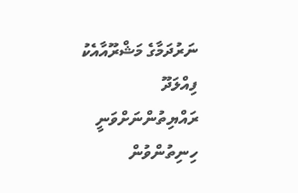ނަރުދަމާގެ މަޝްރޫއާއެކު ފިއްލަދޫ ރައްޔިތުންނަށްވަނީ ހިނިތުންވުން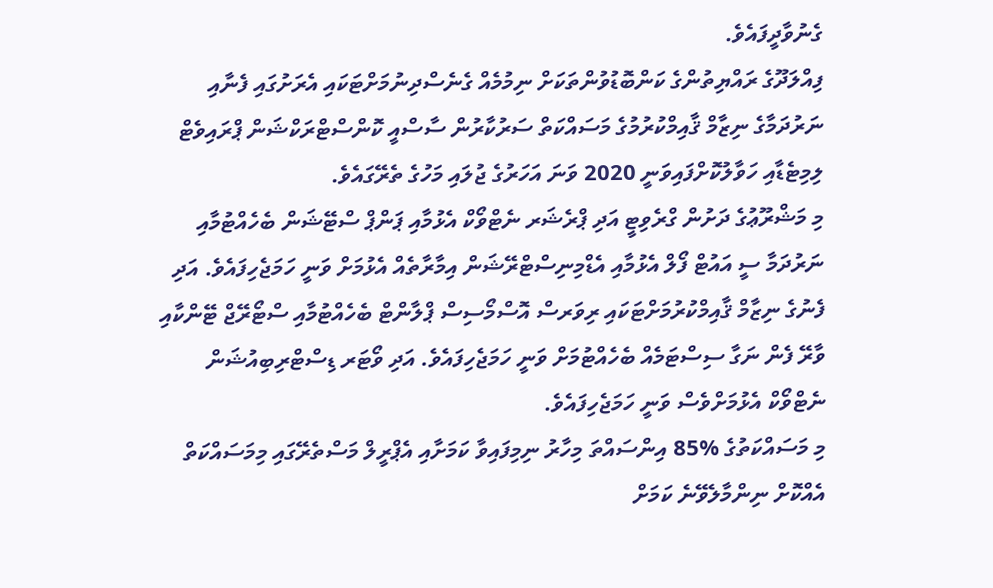ގެނުވާދީފައެވެ.
ފިއްލަދޫގެ ރައްޔިތުންގެ ކަންބޮޑުވުންތަކަށް ނިމުމެއް ގެނެސްދިނުމަށްޓަކައި އެރަށުގައި ފެނާއި ނަރުދަމާގެ ނިޒާމް ޤާއިމްކުރުމުގެ މަސައްކަތް ސަރުކާރުން ސާސްއީ ކޮންސްޓްރަކްޝަން ޕްރައިވެޓް ލިމިޓެޑާއި ހަވާލުކޮށްފައިވަނީ 2020 ވަނަ އަހަރުގެ ޖުލައި މަހުގެ ތެރޭގައެވެ.
މި މަޝްރޫޢުގެ ދަށުން ގްރެވިޓީ އަދި ޕްރެޝަރ ނެޓްވޯކް އެޅުމާއި ޕަންޕް ސްޓޭޝަން ބެހެއްޓުމާއި ނަރުދަމާ ސީ އައުޓް ފޯލް އެޅުމާއި އެޑްމިނިސްޓްރޭޝަން އިމާރާތެއް އެޅުމަށް ވަނީ ހަމަޖެހިފައެވެ. އަދި ފެނުގެ ނިޒާމް ޤާއިމްކުރުމަށްޓަކައި ރިވަރސް އޮސްމޯސިސް ޕްލާންޓް ބެހެއްޓުމާއި ސްޓޯރޭޖް ޓޭންކާއި ވާރޭ ފެން ނަގާ ސިސްޓަމެއް ބެހެއްޓުމަށް ވަނީ ހަމަޖެހިފައެވެ. އަދި ވޯޓަރ ޑިސްޓްރިބިއުޝަން ނެޓްވޯކް އެޅުމަށްވެސް ވަނީ ހަމަޖެހިފައެވެ.
މި މަސައްކަތުގެ %85 އިންސައްތަ މިހާރު ނިމިފައިވާ ކަމަށާއި އެޕްރީލް މަސްތެރޭގައި މިމަސައްކަތް އެއްކޮށް ނިންމާލެވޭނެ ކަމަށް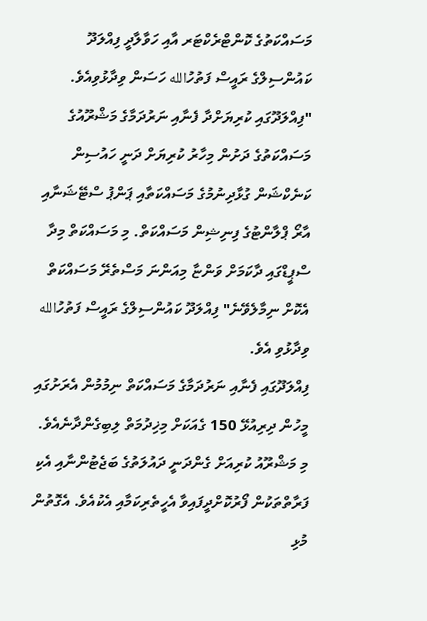މަސައްކަތުގެ ކޮންޓްރެކްޓަރ އާއި ހަވާލާދީ ފިއްލަދޫ ކައުންސިލްގެ ރައީސް ފަތުހުالله ހަސަން ވިދާޅުވިއެވެ.
"ފިއްލަދޫގައި ކުރިޔަށްދާ ފެނާއި ނަރުދަމާގެ މަޝްރޫއުގެ މަސައްކަތުގެ ދަށުން މިހާރު ކުރިޔަށް ދަނީ ހައުސިން ކަނެކްޝަން ގުޅާދިނުމުގެ މަސައްކަތާއި ޕަންޕު ސްޓޭޝަނާއި އާރޯ ޕްލާންޓުގެ ފިނިޝިން މަސައްކަތް. މި މަސައްކަތް މިދާ ސްޕީޑްގައި ދާކަމަށް ވަންޏާ މިއަންނަ މަސްތެރޭ މަސައްކަތް އެކޮށް ނިމާލެވޭނެ" ފިއްލަދޫ ކައުންސިލްގެ ރައީސް ފަތުހުالله ވިދާޅުވި އެވެ.
ފިއްލަދޫގައި ފެނާއި ނަރުދަމާގެ މަސައްކަތް ނިމުމުން އެރަށުގައި މީހުން ދިރިއުޅޭ 150 ގެއަކަށް މިޚިދުމަތް ލިބިގެންދާނެއެވެ.
މި މަޝްރޫއު ކުރިއަށް ގެންދަނީ ދައުލަތުގެ ބަޖެޓުންނާއި އެކި ފަރާތްތަކުން ފޯރުކޮށްދީފައިވާ އެހީތެރިކަމާއި އެކުއެވެ. އެގޮތުން މުޅި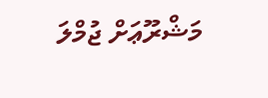މަޝްރޫޢަށް ޖުމްލަ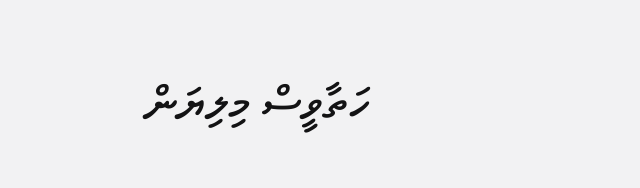ހަތާވީސް މިލިޔަން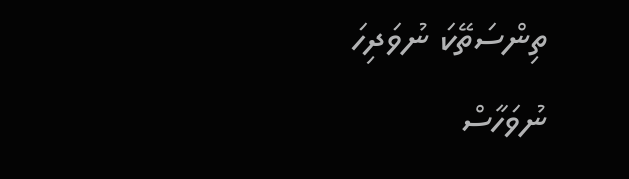ތިންސަތޭކަ ނުވަދިހަ ނުވަހާސް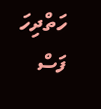ހަތްދިހަ ފަސް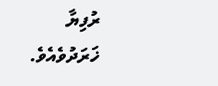ރުފިޔާ ޚަރަދުވެއެވެ.